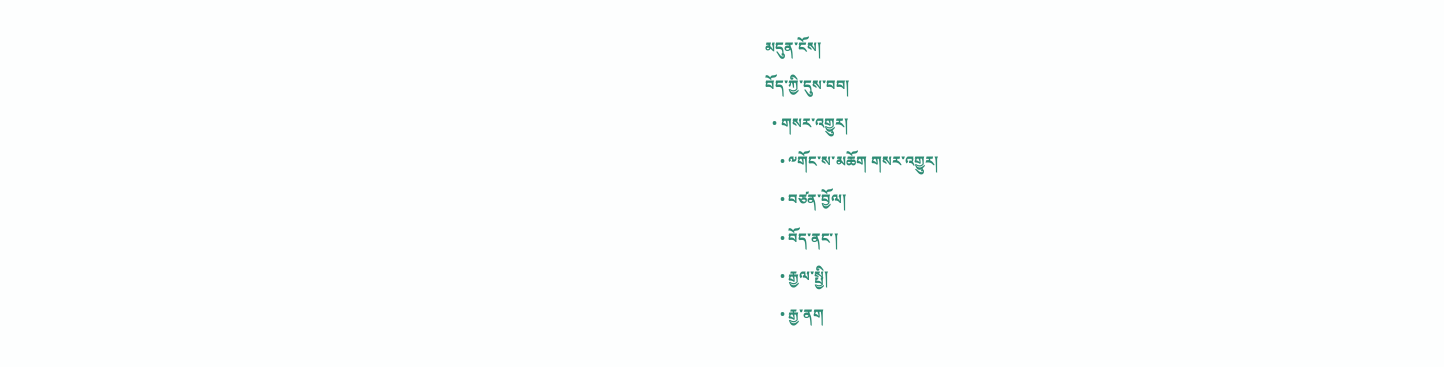མདུན་ངོས།
བོད་ཀྱི་དུས་བབ།
  • གསར་འགྱུར།
    • ༸གོང་ས་མཆོག གསར་འགྱུར།
    • བཙན་བྱོལ།
    • བོད་ནང་།
    • རྒྱལ་སྤྱི།
    • རྒྱ་ནག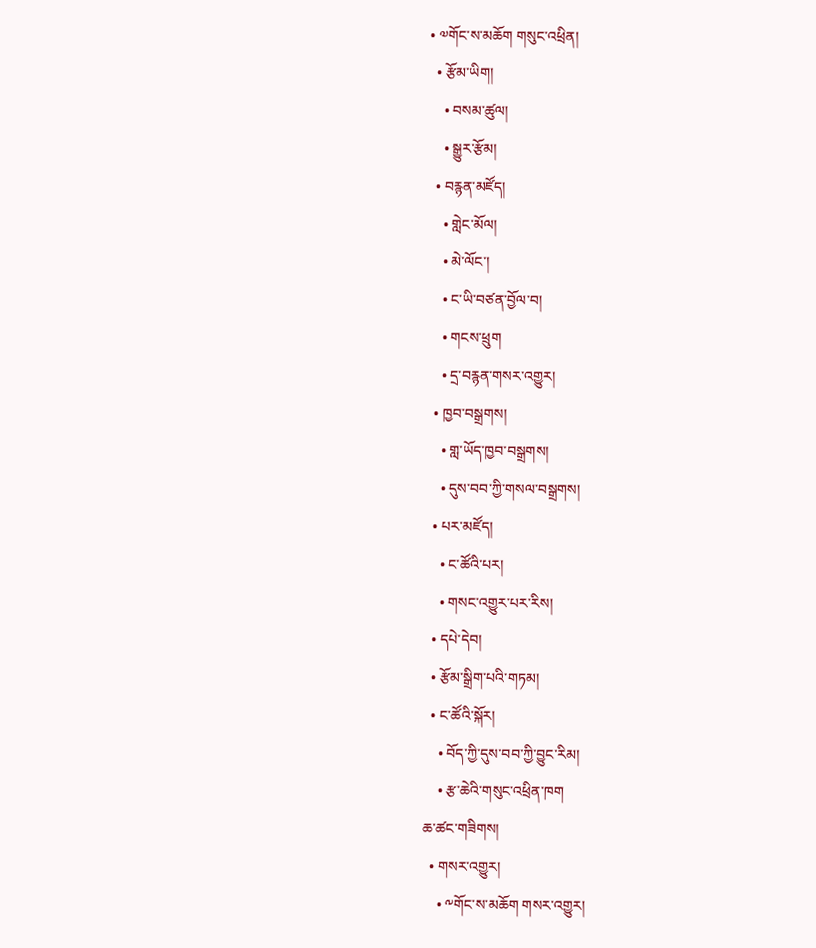• ༧གོང་ས་མཆོག གསུང་འཕྲིན།
  • རྩོམ་ཡིག།
    • བསམ་ཚུལ།
    • སྒྱུར་རྩོམ།
  • བརྙན་མཛོད།
    • གླེང་མོལ།
    • མེ་ལོང་།
    • ང་ཡི་བཙན་བྱོལ་བ།
    • གངས་ཕྲུག
    • དྲ་བརྙན་གསར་འགྱུར།
  • ཁྱབ་བསྒྲགས།
    • གླ་ཡོད་ཁྱབ་བསྒྲགས།
    • དུས་བབ་ཀྱི་གསལ་བསྒྲགས།
  • པར་མཛོད།
    • ང་ཚོའི་པར།
    • གསང་འགྱུར་པར་རིས།
  • དཔེ་དེབ།
  • རྩོམ་སྒྲིག་པའི་གཏམ།
  • ང་ཚོའི་སྐོར།
    • བོད་ཀྱི་དུས་བབ་ཀྱི་བྱུང་རིམ།
    • རྩ་ཆེའི་གསུང་འཕྲིན་ཁག
ཆ་ཚང་གཟིགས།
  • གསར་འགྱུར།
    • ༸གོང་ས་མཆོག གསར་འགྱུར།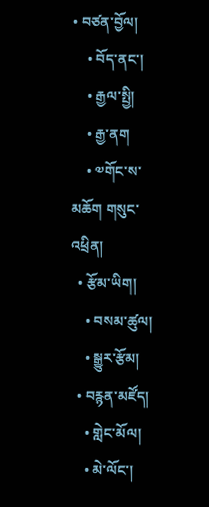• བཙན་བྱོལ།
    • བོད་ནང་།
    • རྒྱལ་སྤྱི།
    • རྒྱ་ནག
    • ༧གོང་ས་མཆོག གསུང་འཕྲིན།
  • རྩོམ་ཡིག།
    • བསམ་ཚུལ།
    • སྒྱུར་རྩོམ།
  • བརྙན་མཛོད།
    • གླེང་མོལ།
    • མེ་ལོང་།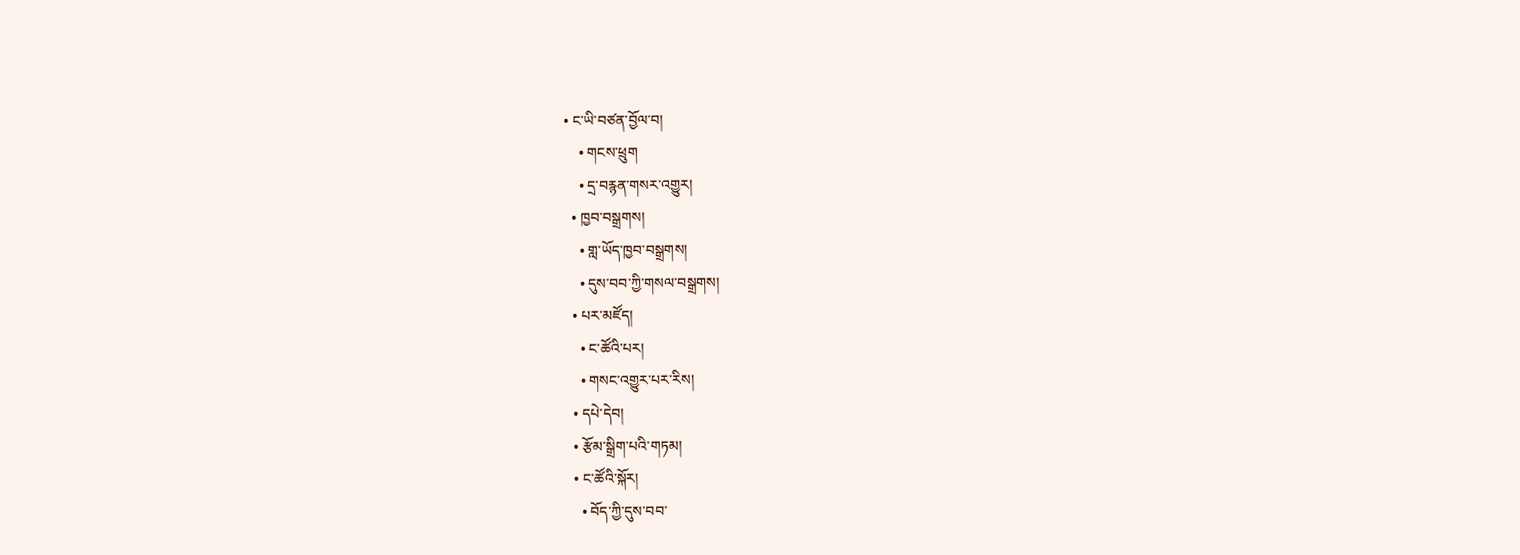• ང་ཡི་བཙན་བྱོལ་བ།
    • གངས་ཕྲུག
    • དྲ་བརྙན་གསར་འགྱུར།
  • ཁྱབ་བསྒྲགས།
    • གླ་ཡོད་ཁྱབ་བསྒྲགས།
    • དུས་བབ་ཀྱི་གསལ་བསྒྲགས།
  • པར་མཛོད།
    • ང་ཚོའི་པར།
    • གསང་འགྱུར་པར་རིས།
  • དཔེ་དེབ།
  • རྩོམ་སྒྲིག་པའི་གཏམ།
  • ང་ཚོའི་སྐོར།
    • བོད་ཀྱི་དུས་བབ་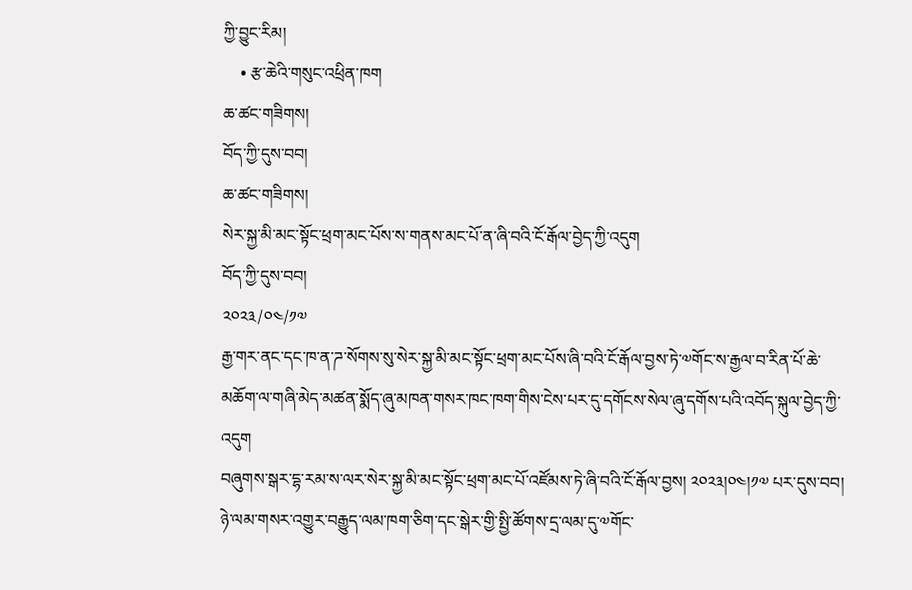ཀྱི་བྱུང་རིམ།
    • རྩ་ཆེའི་གསུང་འཕྲིན་ཁག
ཆ་ཚང་གཟིགས།
བོད་ཀྱི་དུས་བབ།
ཆ་ཚང་གཟིགས།
སེར་སྐྱ་མི་མང་སྟོང་ཕྲག་མང་པོས་ས་གནས་མང་པོ་ན་ཞི་བའི་ངོ་རྒོལ་བྱེད་ཀྱི་འདུག
བོད་ཀྱི་དུས་བབ།
༢༠༢༣/༠༤/༡༧
རྒྱ་གར་ནང་དང་ཁ་ན་ཌ་སོགས་སུ་སེར་སྐྱ་མི་མང་སྟོང་ཕྲག་མང་པོས་ཞི་བའི་ངོ་རྒོལ་བྱས་ཏེ་༧གོང་ས་རྒྱལ་བ་རིན་པོ་ཆེ་མཆོག་ལ་གཞི་མེད་མཚན་སྨོད་ཞུ་མཁན་གསར་ཁང་ཁག་གིས་ངེས་པར་དུ་དགོངས་སེལ་ཞུ་དགོས་པའི་འབོད་སྐུལ་བྱེད་ཀྱི་འདུག
བཞུགས་སྒར་དྷ་རམ་ས་ལར་སེར་སྐྱ་མི་མང་སྟོང་ཕྲག་མང་པོ་འཛོམས་ཏེ་ཞི་བའི་ངོ་རྒོལ་བྱས། ༢༠༢༣།༠༤།༡༧ པར་དུས་བབ།
ཉེ་ལམ་གསར་འགྱུར་བརྒྱུད་ལམ་ཁག་ཅིག་དང་སྒེར་གྱི་སྤྱི་ཚོགས་དྲ་ལམ་དུ་༧གོང་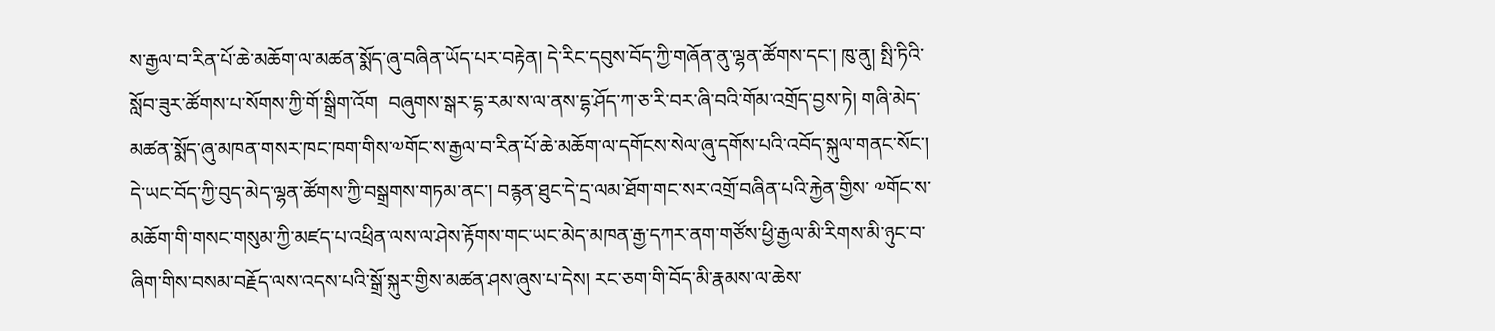ས་རྒྱལ་བ་རིན་པོ་ཆེ་མཆོག་ལ་མཚན་སྨོད་ཞུ་བཞིན་ཡོད་པར་བརྟེན། དེ་རིང་དབུས་བོད་ཀྱི་གཞོན་ནུ་ལྷན་ཚོགས་དང་། ཁུ་ནུ། སྤི་ཏིའི་སློབ་ཟུར་ཚོགས་པ་སོགས་ཀྱི་གོ་སྒྲིག་འོག  བཞུགས་སྒར་དྷ་རམ་ས་ལ་ནས་དྷ་ཤོད་ཀ་ཅ་རི་བར་ཞི་བའི་གོམ་འགྲོད་བྱས་ཏེ། གཞི་མེད་མཚན་སྨོད་ཞུ་མཁན་གསར་ཁང་ཁག་གིས་༧གོང་ས་རྒྱལ་བ་རིན་པོ་ཆེ་མཆོག་ལ་དགོངས་སེལ་ཞུ་དགོས་པའི་འབོད་སྐུལ་གནང་སོང་།
དེ་ཡང་བོད་ཀྱི་བུད་མེད་ལྷན་ཚོགས་ཀྱི་བསྒྲགས་གཏམ་ནང་། བརྙན་ཐུང་དེ་དྲ་ལམ་ཐོག་གང་སར་འགྲོ་བཞིན་པའི་རྐྱེན་གྱིས་ ༧གོང་ས་མཆོག་གི་གསང་གསུམ་ཀྱི་མཛད་པ་འཕྲིན་ལས་ལ་ཤེས་རྟོགས་གང་ཡང་མེད་མཁན་རྒྱ་དཀར་ནག་གཙོས་ཕྱི་རྒྱལ་མི་རིགས་མི་ཉུང་བ་ཞིག་གིས་བསམ་བརྗོད་ལས་འདས་པའི་སྒྲོ་སྐུར་གྱིས་མཚན་ཤས་ཞུས་པ་དེས། རང་ཅག་གི་བོད་མི་རྣམས་ལ་ཆེས་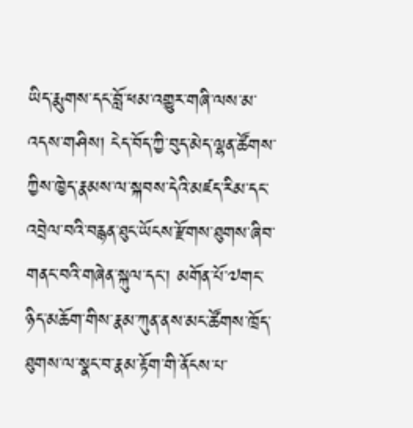ཡིད་རྨུགས་དང་བློ་ཕམ་འགྱུར་གཞི་ལས་མ་འདས་གཤིས། ངེད་བོད་ཀྱི་བུད་མེད་ལྷན་ཚོགས་ཀྱིས་ཁྱེད་རྣམས་ལ་སྐབས་དེའི་མཛད་རིམ་དང་འབྲེལ་བའི་བརྙན་ཐུང་ཡོངས་རྫོགས་ཐུགས་ཞིབ་གནང་བའི་གཞེན་སྐུལ་དང་། མགོན་པོ་༧གང་ཉིད་མཆོག་གིས་རྣམ་ཀུན་ནས་མང་ཚོགས་ཁྲོད་ཐུགས་ལ་སྣང་བ་རྣམ་རྟོག་གི་ནོངས་པ་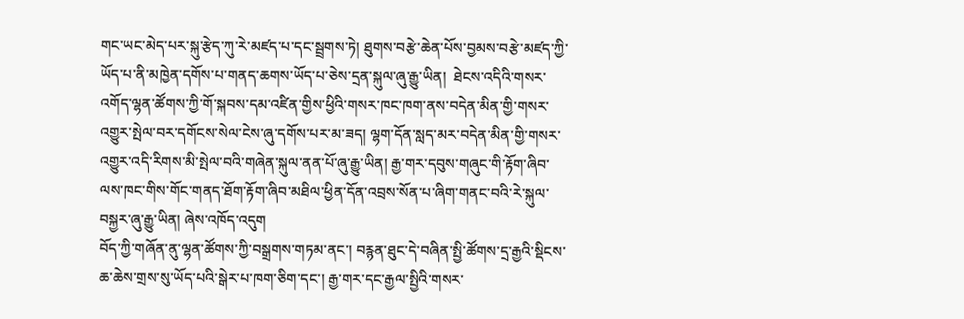གང་ཡང་མེད་པར་སྐུ་རྩེད་ཀུ་རེ་མཛད་པ་དང་སྦྲགས་ཏེ། ཐུགས་བརྩེ་ཆེན་པོས་བྱམས་བརྩེ་མཛད་ཀྱི་ཡོད་པ་ནི་མཁྱེན་དགོས་པ་གནད་ཆགས་ཡོད་པ་ཅེས་དྲན་སྐུལ་ཞུ་རྒྱུ་ཡིན།  ཐེངས་འདིའི་གསར་འགོད་ལྷན་ཚོགས་ཀྱི་གོ་སྐབས་དམ་འཛིན་གྱིས་ཕྱིའི་གསར་ཁང་ཁག་ནས་བདེན་མིན་གྱི་གསར་འགྱུར་སྤེལ་བར་དགོངས་སེལ་ངེས་ཞུ་དགོས་པར་མ་ཟད། ལྷག་དོན་སླད་མར་བདེན་མིན་གྱི་གསར་འགྱུར་འདི་རིགས་མི་སྤེལ་བའི་གཞེན་སྐུལ་ནན་པོ་ཞུ་རྒྱུ་ཡིན། རྒྱ་གར་དབུས་གཞུང་གི་རྟོག་ཞིབ་ལས་ཁང་གིས་གོང་གནད་ཐོག་རྟོག་ཞིབ་མཐིལ་ཕྱིན་དོན་འབྲས་སོན་པ་ཞིག་གནང་བའི་རེ་སྐུལ་བསྐྱར་ཞུ་རྒྱུ་ཡིན། ཞེས་འཁོད་འདུག
བོད་ཀྱི་གཞོན་ནུ་ལྷན་ཚོགས་ཀྱི་བསྒྲགས་གཏམ་ནང་། བརྙན་ཐུང་དེ་བཞིན་སྤྱི་ཚོགས་དྲ་རྒྱའི་སྡིངས་ཆ་ཆེས་གྲས་སུ་ཡོད་པའི་སྒེར་པ་ཁག་ཅིག་དང་། རྒྱ་གར་དང་རྒྱལ་སྤྱིའི་གསར་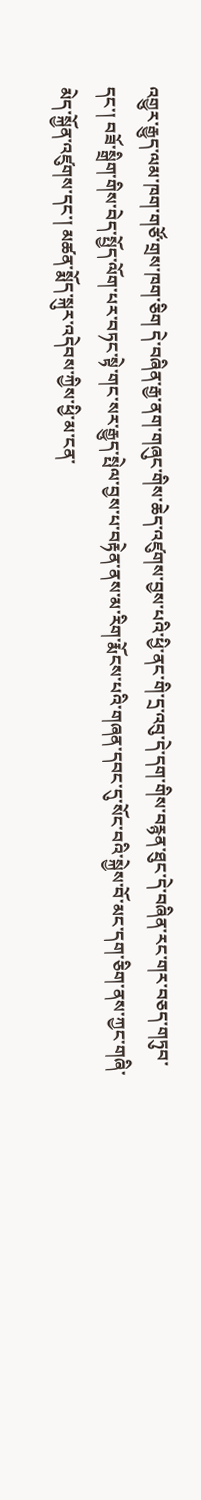འགྱུར་རྒྱུད་ལམ་ཁག་གཙོ་གྲས་ཁག་ཅིག དེ་བཞིན་རྒྱ་ནག་གཞུང་གིས་ཆེད་འཛུགས་བྱས་པའི་ཕྱི་ནང་གི་དྲ་འབུ་དེ་དག་གིས་བརྙན་ཐུང་དེ་བཞིན་རང་གར་བཅད་གཏུབ་དང་། བཟོ་སྒྲིག་གིས་བེད་སྤྱོད་ལོག་པར་བཏང་སྟེ་གང་སར་རྒྱུད་སྤེལ་བྱས་པ་བརྟེན་ནས་མ་རིག་རྨོངས་པའི་གཞན་དབང་དུ་སོང་བའི་སྐྱེས་བོ་མང་དག་ཅིག་ནས་ཀྱང་གཞི་མེད་སྐྱོན་འཛུགས་དང་། མཚན་སྨོད་སྐུར་འདེབས་ཀྱིས་ཕྱི་མ་ངན་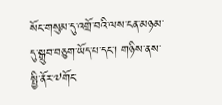སོང་གསུམ་དུ་འགྲོ་བའི་ལས་ངན་མཉམ་དུ་སྒྲུབ་བཅུག་ཡོད་པ་དང་། གཉིས་ནས་སྤྱི་ནོར་༧གོང་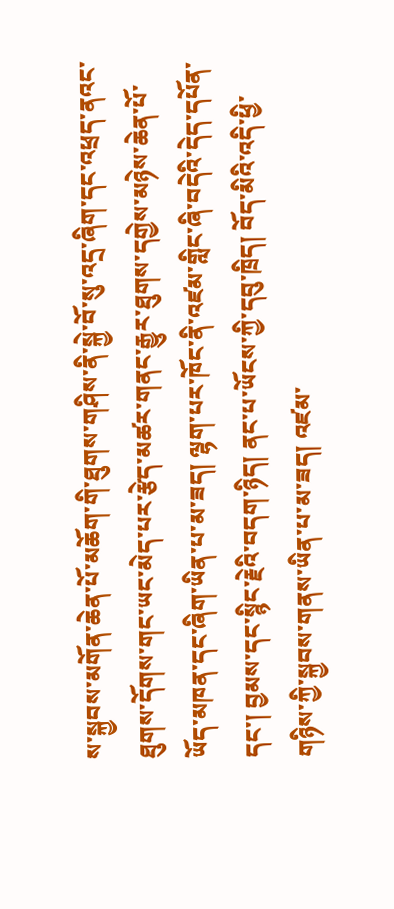ས་སྐྱབས་མགོན་ཆེན་པོ་མཆོག་གི་ཐུགས་གཤིས་ནི་སྐྱེ་བོ་སུ་འདྲ་ཞིག་དང་འཕྲད་ནའང་ཐུགས་དོགས་གང་ཡང་མེད་པར་རྩེད་མཚར་གནང་རྒྱུར་ཐུགས་དགྱེས་མཉེས་ཆེན་པོ་ཡོད་མཁན་དང་ཞིག་ཡིན་པ་མ་ཟད། ལྷག་པར་ཁོང་ནི་འཛམ་གླིང་ཞི་བདེའི་དེད་དཔོན་དང་། བྱམས་དང་སྙིང་རྗེའི་བདག་ཉིད། ནང་པ་ཡོངས་ཀྱི་དབུ་ཁྲིད། བོད་མིའི་འདི་ཕྱི་གཉིས་ཀྱི་སྐྱབས་གནས་ཡིན་པ་མ་ཟད། འཛམ་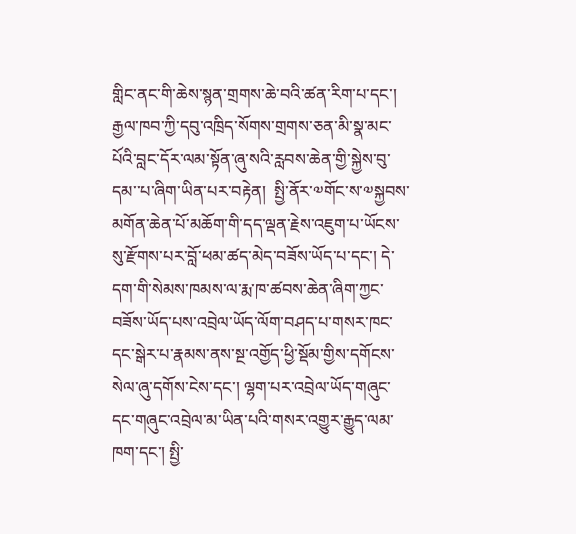གླིང་ནང་གི་ཆེས་སྙན་གྲགས་ཆེ་བའི་ཚན་རིག་པ་དང་། རྒྱལ་ཁབ་ཀྱི་དབུ་འཁྲིད་སོགས་གྲགས་ཅན་མི་སྣ་མང་པོའི་བླང་དོར་ལམ་སྟོན་ཞུ་སའི་རླབས་ཆེན་གྱི་སྐྱེས་བུ་དམ་་པ་ཞིག་ཡིན་པར་བརྟེན།  སྤྱི་ནོར་༧གོང་ས་༧སྐྱབས་མགོན་ཆེན་པོ་མཆོག་གི་དད་ལྡན་རྗེས་འཇུག་པ་ཡོངས་སུ་རྫོགས་པར་བློ་ཕམ་ཚད་མེད་བཟོས་ཡོད་པ་དང་། དེ་དག་གི་སེམས་ཁམས་ལ་རྨ་ཁ་ཚབས་ཆེན་ཞིག་ཀྱང་བཟོས་ཡོད་པས་འབྲེལ་ཡོད་ལོག་བཤད་པ་གསར་ཁང་དང་སྒེར་པ་རྣམས་ནས་སྔ་འགྱོད་ཕྱི་སྡོམ་གྱིས་དགོངས་སེལ་ཞུ་དགོས་ངེས་དང་། ལྷག་པར་འབྲེལ་ཡོད་གཞུང་དང་གཞུང་འབྲེལ་མ་ཡིན་པའི་གསར་འགྱུར་རྒྱུད་ལམ་ཁག་དང་། སྤྱི་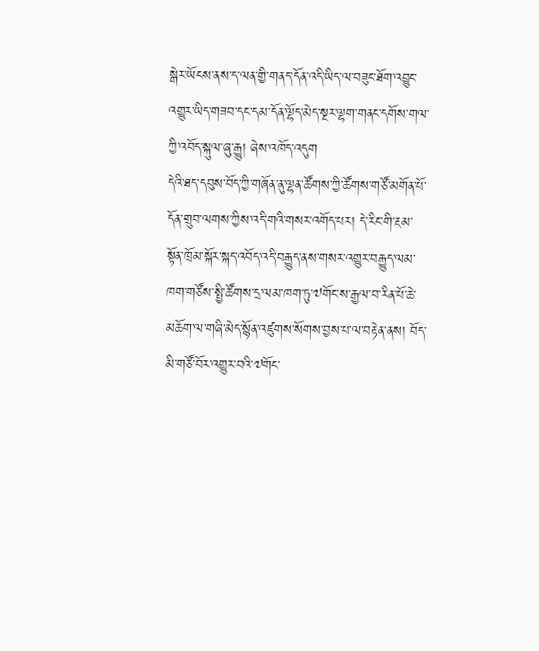སྒེར་ཡོངས་ནས་ད་ལན་གྱི་གནད་དོན་འདི་ཡིད་ལ་བཟུང་ཐོག་འབྱུང་འགྱུར་ཡིད་གཟབ་དང་དམ་དོན་ལྷོད་མེད་སྔར་ལྷག་གནང་དགོས་གལ་ཀྱི་འབོད་སྐུལ་ཞུ་རྒྱུ། ཞེས་འཁོད་འདུག
དེའི་ཐད་དབུས་བོད་ཀྱི་གཞོན་ནུ་ལྷན་ཚོགས་ཀྱི་ཚོགས་གཙོ་མགོན་པོ་དོན་གྲུབ་ལགས་ཀྱིས་འདི་གའི་གསར་འགོད་པར། དེ་རིང་གི་རྔམ་སྟོན་ཁྲོམ་སྐོར་སྐད་འབོད་འདི་བརྒྱུད་ནས་གསར་འགྱུར་བརྒྱུད་ལམ་ཁག་གཙོས་སྤྱི་ཚོགས་དྲ་ལམ་ཁག་ཏུ་༧གོང་ས་རྒྱལ་བ་རིན་པོ་ཆེ་མཆོག་ལ་གཞི་མེད་སྙོན་འཛུགས་སོགས་བྱས་པ་ལ་བརྟེན་ནས། བོད་མི་གཙོ་བོར་འགྱུར་བའི་༧གོང་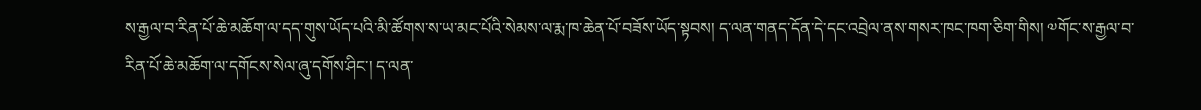ས་རྒྱལ་བ་རིན་པོ་ཆེ་མཆོག་ལ་དད་གུས་ཡོད་པའི་མི་ཚོགས་ས་ཡ་མང་པོའི་སེམས་ལ་རྨ་ཁ་ཆེན་པོ་བཟོས་ཡོད་སྟབས། ད་ལན་གནད་དོན་དེ་དང་འབྲེལ་ནས་གསར་ཁང་ཁག་ཅིག་གིས། ༧གོང་ས་རྒྱལ་བ་རིན་པོ་ཆེ་མཆོག་ལ་དགོངས་སེལ་ཞུ་དགོས་ཤིང་། ད་ལན་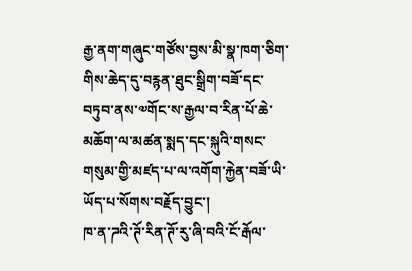རྒྱ་ནག་གཞུང་གཙོས་བྱས་མི་སྣ་ཁག་ཅིག་གིས་ཆེད་དུ་བརྙན་ཐུང་སྒྲིག་བཟོ་དང་བཏུབ་ནས་༧གོང་ས་རྒྱལ་བ་རིན་པོ་ཆེ་མཆོག་ལ་མཚན་སྨད་དང་སྐུའི་གསང་གསུམ་གྱི་མཛད་པ་ལ་འགོག་རྐྱེན་བཟོ་ཡི་ཡོད་པ་སོགས་བརྗོད་བྱུང་།
ཁ་ན་ཌའི་ཊོ་རིན་ཊོ་རུ་ཞི་བའི་ངོ་རྒོལ་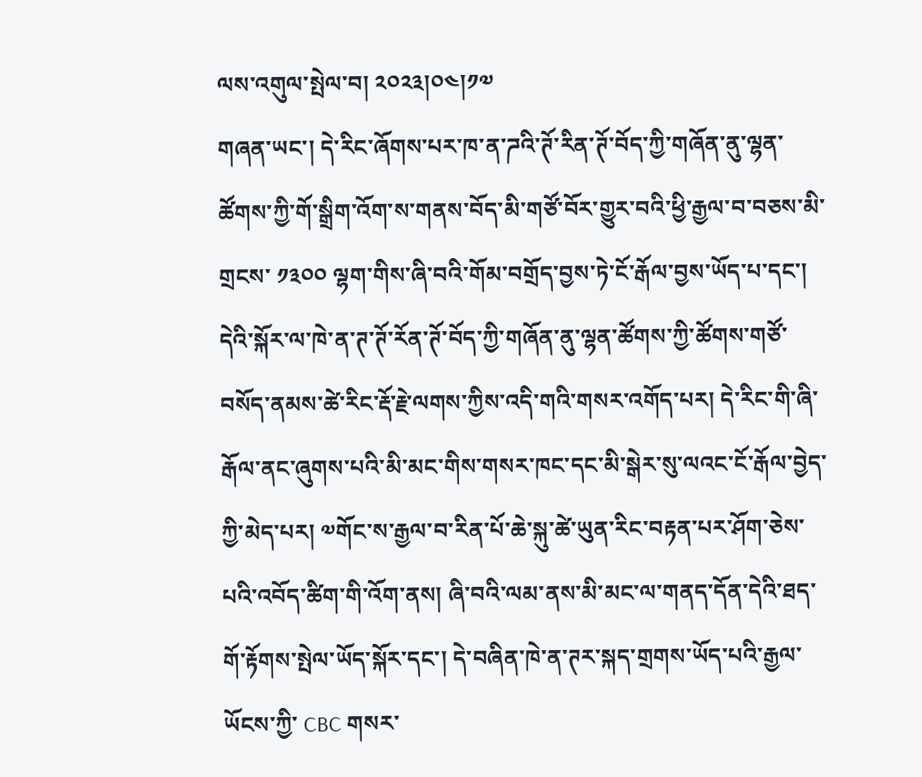ལས་འགུལ་སྤེལ་བ། ༢༠༢༣།༠༤།༡༧
གཞན་ཡང་། དེ་རིང་ཞོགས་པར་ཁ་ན་ཌའི་ཊོ་རིན་ཊོ་བོད་ཀྱི་གཞོན་ནུ་ལྷན་ཚོགས་ཀྱི་གོ་སྒྲིག་འོག་ས་གནས་བོད་མི་གཙོ་བོར་གྱུར་བའི་ཕྱི་རྒྱལ་བ་བཅས་མི་གྲངས་ ༡༣༠༠ ལྷག་གིས་ཞི་བའི་གོམ་བགྲོད་བྱས་ཏེ་ངོ་རྒོལ་བྱས་ཡོད་པ་དང་། དེའི་སྐོར་ལ་ཁེ་ན་ཊ་ཊོ་རོན་ཊོ་བོད་ཀྱི་གཞོན་ནུ་ལྷན་ཚོགས་ཀྱི་ཚོགས་གཙོ་བསོད་ནམས་ཚེ་རིང་རྡོ་རྗེ་ལགས་ཀྱིས་འདི་གའི་གསར་འགོད་པར། དེ་རིང་གི་ཞི་རྒོལ་ནང་ཞུགས་པའི་མི་མང་གིས་གསར་ཁང་དང་མི་སྒེར་སུ་ལའང་ངོ་རྒོལ་བྱེད་ཀྱི་མེད་པར། ༧གོང་ས་རྒྱལ་བ་རིན་པོ་ཆེ་སྐུ་ཚེ་ཡུན་རིང་བརྟན་པར་ཤོག་ཅེས་པའི་འབོད་ཚིག་གི་འོག་ནས། ཞི་བའི་ལམ་ནས་མི་མང་ལ་གནད་དོན་དེའི་ཐད་གོ་རྟོགས་སྤེལ་ཡོད་སྐོར་དང་། དེ་བཞིན་ཁེ་ན་ཊར་སྐད་གྲགས་ཡོད་པའི་རྒྱལ་ཡོངས་ཀྱི་ CBC གསར་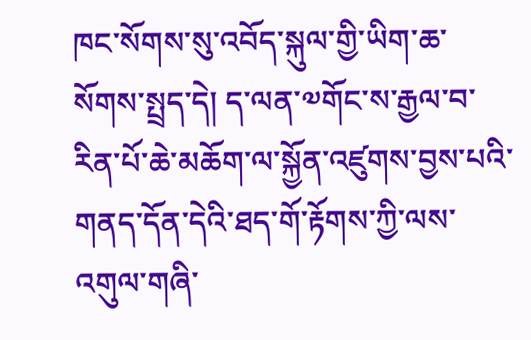ཁང་སོགས་སུ་འབོད་སྐུལ་གྱི་ཡིག་ཆ་སོགས་སྤྲད་དེ། ད་ལན་༧གོང་ས་རྒྱལ་བ་རིན་པོ་ཆེ་མཆོག་ལ་སྐྱོན་འཛུགས་བྱས་པའི་གནད་དོན་དེའི་ཐད་གོ་རྟོགས་ཀྱི་ལས་འགུལ་གཞི་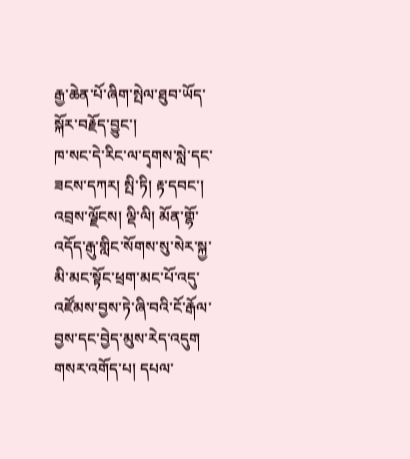རྒྱ་ཆེན་པོ་ཞིག་སྤེལ་ཐུབ་ཡོད་སྐོར་བརྗོད་བྱུང་།
ཁ་སང་དེ་རིང་ལ་དྭགས་སླེ་དང་ཟངས་དཀར། སྤི་ཏི། རྟ་དབང་། འབྲས་ལྗོངས། ལྡི་ལི། མོན་གྷོ་འདོད་རྒུ་གླིང་སོགས་སུ་སེར་སྐྱ་མི་མང་སྟོང་ཕྲག་མང་པོ་འདུ་འཛོམས་བྱས་ཏེ་ཞི་བའི་ངོ་རྒོལ་བྱས་དང་བྱེད་མུས་རེད་འདུག
གསར་འགོད་པ། དཔལ་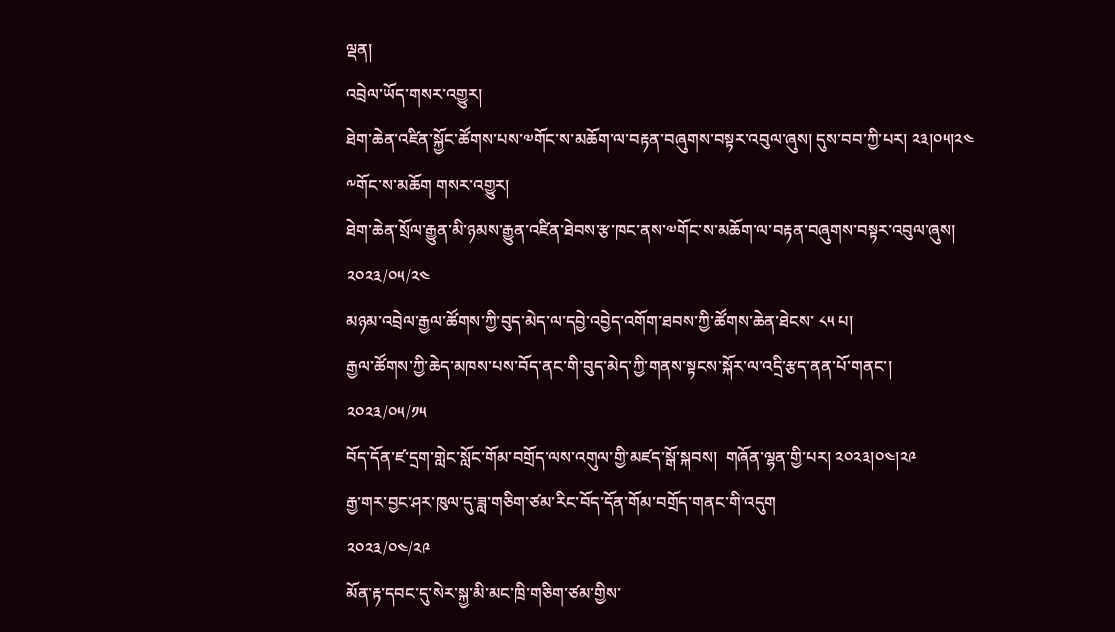ལྡན།
འབྲེལ་ཡོད་གསར་འགྱུར།
ཐེག་ཆེན་འཛིན་སྐྱོང་ཚོགས་པས་༧གོང་ས་མཆོག་ལ་བརྟན་བཞུགས་བསྟར་འབུལ་ཞུས། དུས་བབ་ཀྱི་པར། ༢༣།༠༥།༢༤
༸གོང་ས་མཆོག གསར་འགྱུར།
ཐེག་ཆེན་སྲོལ་རྒྱུན་མི་ཉམས་རྒྱུན་འཛིན་ཐེབས་རྩ་ཁང་ནས་༧གོང་ས་མཆོག་ལ་བརྟན་བཞུགས་བསྟར་འབུལ་ཞུས།
༢༠༢༣/༠༥/༢༤
མཉམ་འབྲེལ་རྒྱལ་ཚོགས་ཀྱི་བུད་མེད་ལ་དབྱེ་འབྱེད་འགོག་ཐབས་ཀྱི་ཚོགས་ཆེན་ཐེངས་ ༨༥ པ།
རྒྱལ་ཚོགས་ཀྱི་ཆེད་མཁས་པས་བོད་ནང་གི་བུད་མེད་ཀྱི་གནས་སྟངས་སྐོར་ལ་འདྲི་རྩད་ནན་པོ་གནང་།
༢༠༢༣/༠༥/༡༥
བོད་དོན་ཛ་དྲག་གླེང་སློང་གོམ་བགྲོད་ལས་འགུལ་གྱི་མཛད་སྒོ་སྐབས།  གཞོན་ལྷན་གྱི་པར། ༢༠༢༣།༠༤།༢༩
རྒྱ་གར་བྱང་ཤར་ཁུལ་དུ་ཟླ་གཅིག་ཙམ་རིང་བོད་དོན་གོམ་བགྲོད་གནང་གི་འདུག
༢༠༢༣/༠༤/༢༩
མོན་རྟ་དབང་དུ་སེར་སྐྱ་མི་མང་ཁྲི་གཅིག་ཙམ་གྱིས་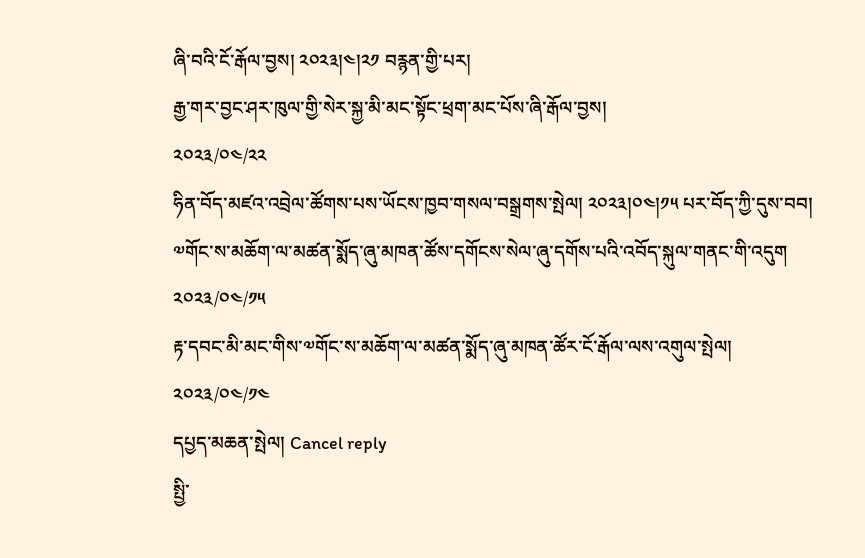ཞི་བའི་ངོ་རྒོལ་བྱས། ༢༠༢༣།༤།༢༡ བརྙན་གྱི་པར།
རྒྱ་གར་བྱང་ཤར་ཁུལ་གྱི་སེར་སྐྱ་མི་མང་སྟོང་ཕྲག་མང་པོས་ཞི་རྒོལ་བྱས།
༢༠༢༣/༠༤/༢༢
ཧིན་བོད་མཛའ་འབྲེལ་ཚོགས་པས་ཡོངས་ཁྱབ་གསལ་བསྒྲགས་སྤེལ། ༢༠༢༣།༠༤།༡༥ པར་བོད་ཀྱི་དུས་བབ།
༧གོང་ས་མཆོག་ལ་མཚན་སྨོད་ཞུ་མཁན་ཚོས་དགོངས་སེལ་ཞུ་དགོས་པའི་འབོད་སྐུལ་གནང་གི་འདུག
༢༠༢༣/༠༤/༡༥
རྟ་དབང་མི་མང་གིས་༧གོང་ས་མཆོག་ལ་མཚན་སྨོད་ཞུ་མཁན་ཚོར་ངོ་རྒོལ་ལས་འགུལ་སྤེལ།
༢༠༢༣/༠༤/༡༤
དཔྱད་མཆན་སྤེལ། Cancel reply
སྤྱི་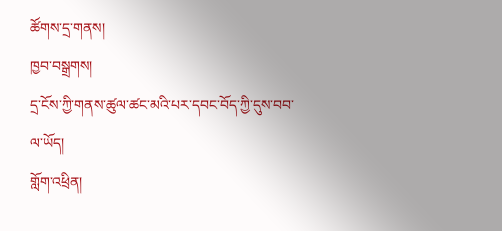ཚོགས་དྲ་གནས།
ཁྱབ་བསྒྲགས།
དྲ་ངོས་ཀྱི་གནས་ཚུལ་ཚང་མའི་པར་དབང་བོད་ཀྱི་དུས་བབ་ལ་ཡོད།
གློག་འཕྲིན།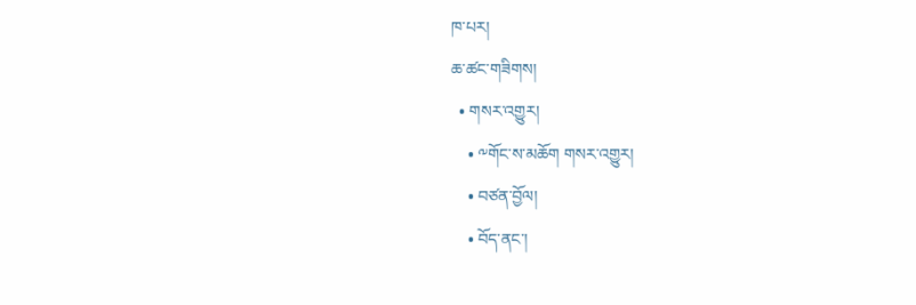ཁ་པར།
ཆ་ཚང་གཟིགས།
  • གསར་འགྱུར།
    • ༸གོང་ས་མཆོག གསར་འགྱུར།
    • བཙན་བྱོལ།
    • བོད་ནང་།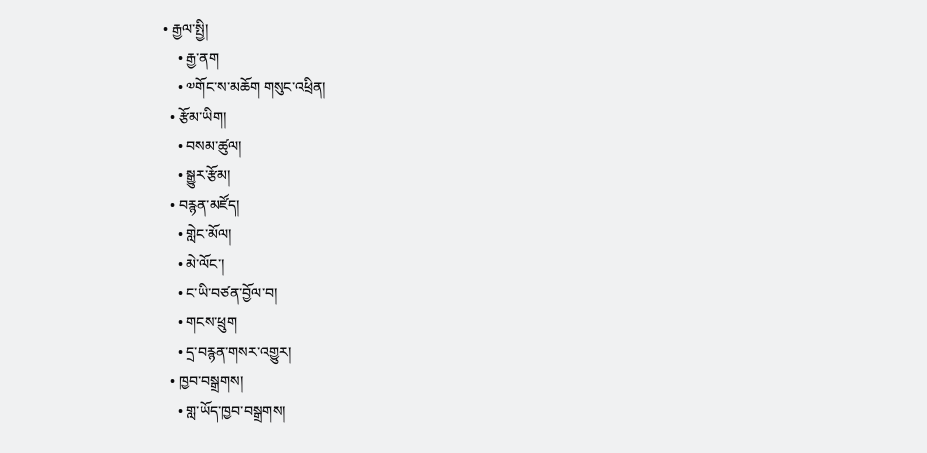• རྒྱལ་སྤྱི།
    • རྒྱ་ནག
    • ༧གོང་ས་མཆོག གསུང་འཕྲིན།
  • རྩོམ་ཡིག།
    • བསམ་ཚུལ།
    • སྒྱུར་རྩོམ།
  • བརྙན་མཛོད།
    • གླེང་མོལ།
    • མེ་ལོང་།
    • ང་ཡི་བཙན་བྱོལ་བ།
    • གངས་ཕྲུག
    • དྲ་བརྙན་གསར་འགྱུར།
  • ཁྱབ་བསྒྲགས།
    • གླ་ཡོད་ཁྱབ་བསྒྲགས།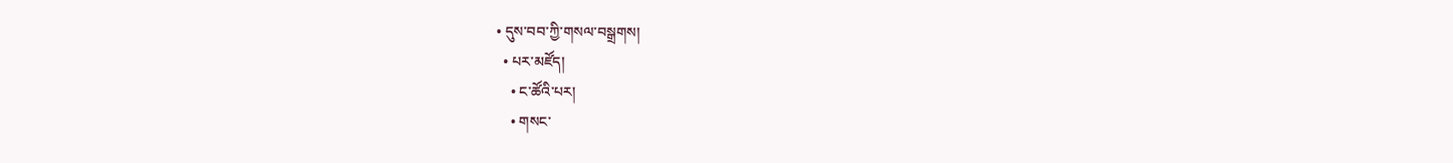• དུས་བབ་ཀྱི་གསལ་བསྒྲགས།
  • པར་མཛོད།
    • ང་ཚོའི་པར།
    • གསང་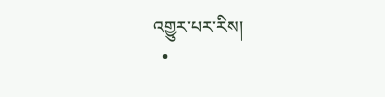འགྱུར་པར་རིས།
  •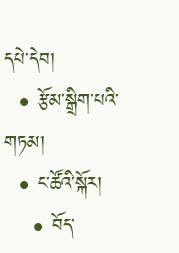དཔེ་དེབ།
  • རྩོམ་སྒྲིག་པའི་གཏམ།
  • ང་ཚོའི་སྐོར།
    • བོད་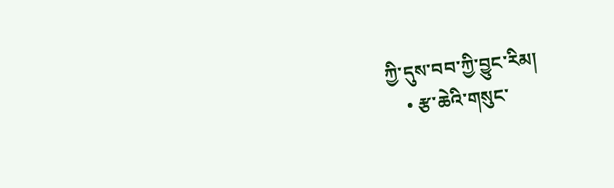ཀྱི་དུས་བབ་ཀྱི་བྱུང་རིམ།
    • རྩ་ཆེའི་གསུང་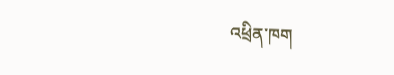འཕྲིན་ཁག